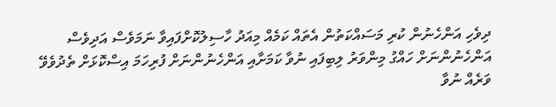ދިވެހި އަންހެނުން ކުރި މަސައްކަތުން އެތައް ކަމެއް މިއަދު ހާސިލުކޮށްފައިވާ ނަމަވެސް އަދިވެސް އަންހެނުންނަށް ހައްގު މިންވަރު ލިބިފައި ނުވާ ކަމަށާއި އަންހެނުންނަށް ފުރިހަމަ އިސްކޮޅަށް ތެދުވެވޭ ވަރެއް ނުވާ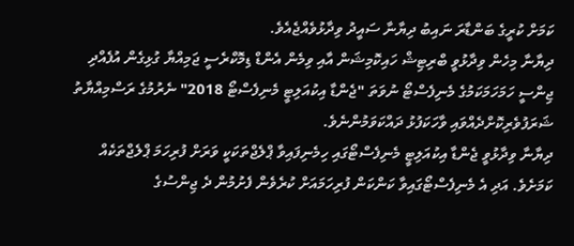ކަމަށް ކުރީގެ ބަންޑާރަ ނައިބު ދިޔާނާ ސައީދު ވިދާޅުވެއްޖެއެވެ.
ދިޔާނާ މިހެން ވިދާޅުވީ ބްރިޓިޝް ހައިކޮމިޝަން އާއި ވިމެން އެންޑް ޑިމޮކްރެސީ ޖަމިއްޔާ ގުޅިގެން އުފެއްދި ޖިންސީ ހަމަހަމަކަމުގެ މެނިފެސްޓޯ ނުވަތަ "ޖެންޑާ އިކުއަލިޓީ މެނިފެސްޓޯ 2018" ނެރުމުގެ ރަސްމިއްޔާތު ޝަރަފުވެރިކޮށްދެއްވައި ވާހަކަފުޅު ދައްކަވަމުންނެވެ.
ދިޔާނާ ވިދާޅުވީ ޖެންޑާ އިކުއަލިޓީ މެނިފެސްޓޯގައި ހިމެނިފައިވާ ޕްލެޖްތަކަކީ ވަރަށް ފުރިހަމަ ޕްލެޖްތަކެއް ކަމަށެވެ. އަދި އެ މެނިފެސްޓޯގައިވާ ކަންކަން ފުރިހަމައަށް ކުރެވެން ފެށުމުން ދެ ޖިންސުގެ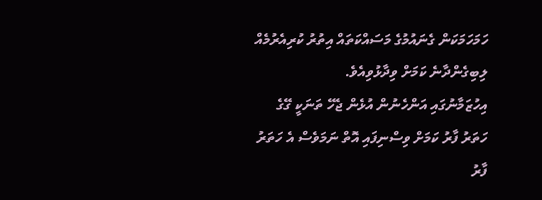ހަމަހަމަކަން ގެނައުމުގެ މަސައްކަތައް އިތުރު ކުރިއެރުމެއް ލިބިގެންދާނެ ކަމަށް ވިދާޅުވިއެވެ.
އިހުޒަމާނުގައި އަންހެނުން އުޅެން ޖެހޭ ތަނަކީ ގޭގެ ހަތަރު ފާރު ކަމަށް ވިސްނިފައި އޮތް ނަމަވެސް އެ ހަތަރު ފާރު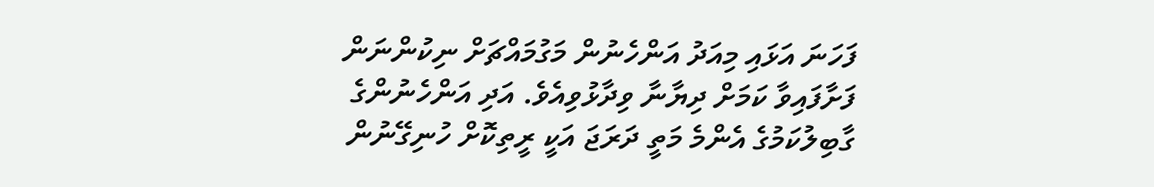ފަހަނަ އަޅައި މިއަދު އަންހެނުން މަގުމައްޗަށް ނިކުންނަން ފަށާފައިވާ ކަމަށް ދިޔާނާ ވިދާޅުވިއެވެ. އަދި އަންހެނުންގެ ގާބިލުކަމުގެ އެންމެ މަތީ ދަރަޖަ އަކީ ރީތިކޮށް ހުނިގޭނުން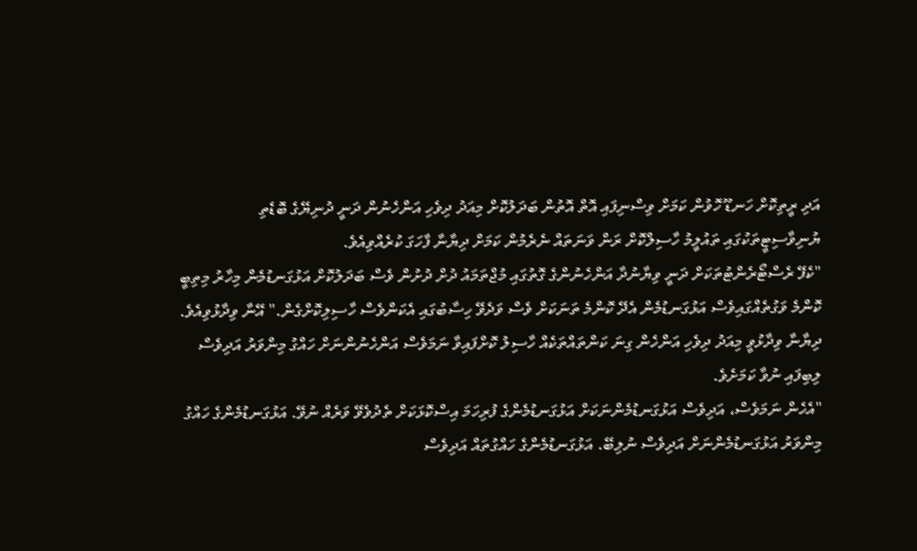އަދި ރީތިކޮށް ހަނޑޫ ހޮވުން ކަމަށް ވިސްނިފައި އޮތް އޮތުން ބަދަލުކޮށް މިއަދު ދިވެހި އަންހެނުން ދަނީ ދުނިޔޭގެ ބޮޑެތި ޔުނިވާސިޓީތަކުގައި ތައުލީމު ހާސިލްކޮށް ރަން ވަނަތައް ނެރެމުން ކަމަށް ދިޔާނާ ފާހަގަ ކުރެއްވިއެވެ.
"ކެފޭ ރެސްޓޯރެންޓުތަކަށް ދަނީ ވިޔާނުދާ އަންހެނުންގެ ގޮތުގައި މުޖްތަމައު ދުށް ދުށުން ވެސް ބަދަލުކޮށް އަޅުގަނޑުމެން މިހާރު މިތިބީ ކޮންމެ ވަގުތެއްގައިވެސް އަޅުގަނޑުމެން އެދޭ ކޮންމެ ތަނަކަށް ވެސް ވަދެވޭ ހިސާބުގައި އެކަންވެސް ހާސިލިކޮށްގެން." އޭނާ ވިދާޅުވިއެވެ.
ދިޔާނާ ވިދާޅުވީ މިއަދު ދިވެހި އަންހެން ގިނަ ކަންތައްތަކެއް ހާސިލު ކޮށްފައިވާ ނަމަވެސް އަންހެނުންނަށް ހައްގު މިންވަރު އަދިވެސް ލިބިފައި ނުވާ ކަމަށެވެ.
"އެހެން ނަމަވެސް، އަދިވެސް އަޅުގަނޑުމެންނަކަށް އަޅުގަނޑުމެންގެ ފުރިހަމަ އިސްކޮޅަކަށް ތެދުވެވޭ ވަރެއް ނުވޭ. އަޅުގަނޑުމެންގެ ހައްގު މިންވަރު އަޅުގަނޑުމެންނަށް އަދިވެސް ނުލިބޭ. އަޅުގަނޑުމެންގެ ހައްގުތައް އަދިވެސް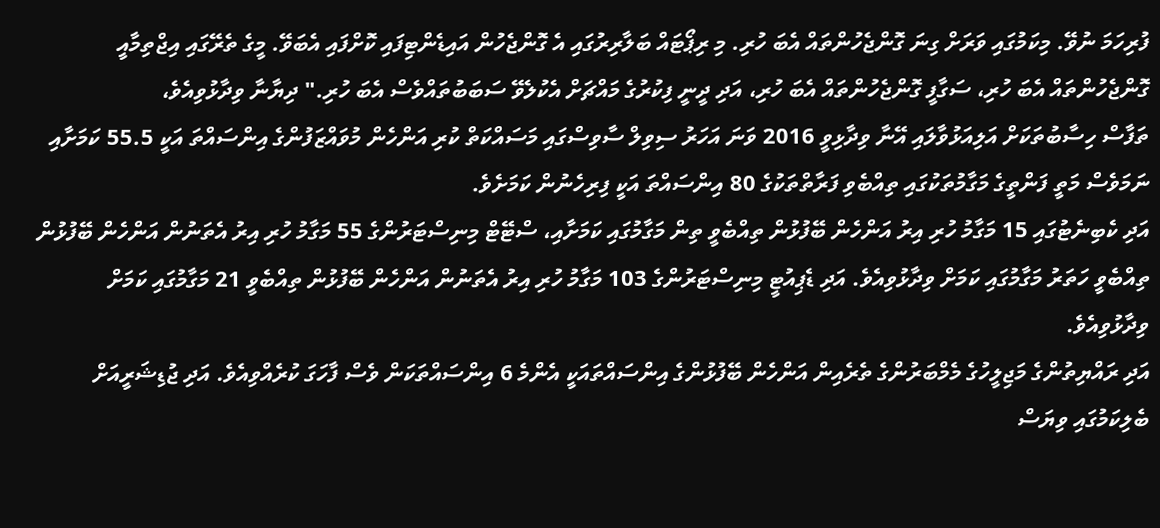ފުރިހަމަ ނުވޭ. މިކަމުގައި ވަރަށް ގިނަ ގޮންޖެހުންތައް އެބަ ހުރި. މި ރިޕޯޓައް ބަލާރިރުގައި އެ ގޮންޖެހުން އައިޑެންޓިފައި ކޮށްފައި އެބަވޭ. މީގެ ތެރޭގައި އިޖްތިމާއީ ގޮންޖެހުންތައް އެބަ ހުރި، ސަގާފީ ގޮންޖެހުންތައް އެބަ ހުރި، އަދި ދީނީ ފިކުރުގެ މައްޗަށް އެކުލެވޭ ސަބަބުތައްވެސް އެބަ ހުރި." ދިޔާނާ ވިދާޅުވިއެވެ،
ތަފާސް ހިސާބުތަކަށް އަލިއަޅުވާލައި އޭނާ ވިދާޅިވީ 2016 ވަނަ އަހަރު ސިވިލް ސާވިސްގައި މަސައްކަތް ކުރި އަންހެން މުވައްޒަފުންގެ އިންސައްތަ އަކީ 55.5 ކަމަށާއި ނަމަވެސް މަތީ ފަންތީގެ މަގާމުތަކުގައި ތިއްބެވި ފަރާތްތަކުގެ 80 އިންސައްތަ އަކީ ފިރިހެނުން ކަމަށެވެ.
އަދި ކެބިނެޓުގައި 15 މަގާމު ހުރި އިރު އަންހެން ބޭފުޅުން ތިއްބެވީ ތިން މަގާމުގައި ކަމަށާއި، ސްޓޭޓް މިނިސްޓަރުންގެ 55 މަގާމު ހުރި އިރު އެތަނުން އަންހެން ބޭފުޅުން ތިއްބެވީ ހަތަރު މަގާމުގައި ކަމަށް ވިދާޅުވިއެވެ. އަދި ޑެޕިއުޓީ މިނިސްޓަރުންގެ 103 މަގާމު ހުރި އިރު އެތަނުން އަންހެން ބޭފުޅުން ތިއްބެވީ 21 މަގާމުގައި ކަމަށް ވިދާޅުވިއެވެ.
އަދި ރައްޔިތުންގެ މަޖިލީހުގެ މެމްބަރުންގެ ތެރެއިން އަންހެން ބޭފުޅުންގެ އިންސައްތައަކީ އެންމެ 6 އިންސައްތަކަން ވެސް ފާހަގަ ކުރެއްވިއެވެ. އަދި ޖުޑިޝަރީއަށް ބެލިކަމުގައި ވިޔަސް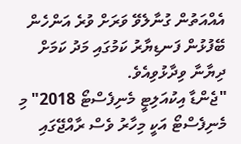އެއްއަތުން ގުނާލެވޭ ވަރަށް ވުރެ އަންހެން ބޭފުޅުން ފަނޑިޔާރު ކަމުގައި މަދު ކަމަށް ދިޔާނާ ވިދާޅުވިއެވެ.
"ޖެންޑާ އިކުއަލިޓީ މެނިފެސްޓޯ 2018" މި މެނިފެސްޓޯ އަކީ މިހާރު ވެސް ރާއްޖޭގައި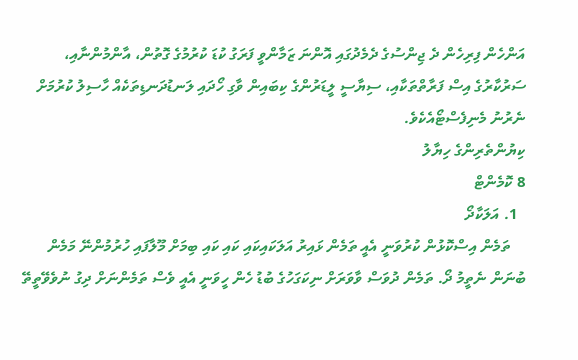އަންހެން ފިރިހެން ދެ ޖިންސުގެ ދެމެދުގައި އޮންނަ ޒަމާންވީ ފަރަގު ކުޑަ ކުރުމުގެ ގޮތުން، އާންމުންނާއި، ސަރުކާރުގެ އިސް ފަރާތްތަކާއި، ސިޔާސީ ލީޑަރުންގެ ކިބައިން ވާގި ހޯދައި ލަނޑުދަނޑިތަކެއް ހާސިލު ކުރުމަށް ނެރުނު މެނިފެސްޓޯއެކެވެ.
ކިޔުންތެރިންގެ ހިޔާލު
8 ކޮމެންޓް
  1. އަލަކާދޯ
    ތަމެން އިސްކޮޅުން ކުރުވަނީ އެއީ ތަމެން ޅައިރު އަލަކައިކައި ކައި ކައި ބިމަށް މޫލާފައި ހުރުމުންނޭ މަމެން ބުނަން ނެތީމު ދޯ. ތަމެން ދުވަސް ވާވަރަށް ނިކަގަހުގެ ބުޑު ހެން ހީވަނީ އެއީ ވެސް ތަމެންނަށް ދިގު ނުވެވޭތީތޭ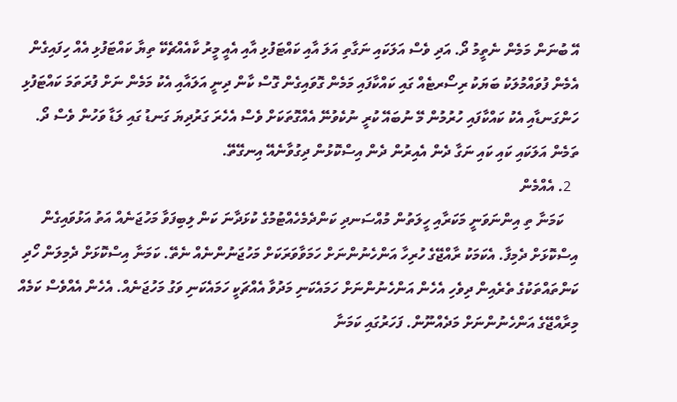އޭ ބުނަން މަމެން ނެތީމު ދޯ. އަދި ވެސް އަލަކައި ނަގާތި އަލަ އާއި ކައްޓަފުޅި އާއި އެއީ މީރު ކާއެއްޗެކޭ ތިޔާ ކައްޓަފުޅި އެއް ހިފައިގެން އެމެން ފުވައްމުލަކު ބަޔަކު ރިސޯރޓެއް ގައި ކައްކާފައި މަމެން ގޮވައިގެން ގޮސް ކާން ދިނީ އަލައާއި އެކު މަމެން ނަށް ފުރަތަމަ ކައްޓަފުޅި ހަންގަނޑާއި އެކު ކައްކާފައި ހުރުމުން މޭ ނުބައޭ ކުރީ ނުކެވުނޭ އެއްގޮތަކަށް ވެސް އެހެރަ ގަރުދިޔަ ގަނޑު ގައި ލަޑާ ވަހުން ވެސް ދޯ. ތަމެން އަލަކައި ކައި ކައި ނަގާ ދެން އެއިރުން ދެން އިސްކޮޅުން ދިގުވާނެއޭ އިނގޭތޭ.
  2. އެއްމެން
    ކަމަނާ ތި އިންނަވަނީ މަކަރާއި ހީލަތުން މުއްސަނދި ކަންދެމެހެއްޓުމުގެ ކުޅަދާނަ ކަން ލިބިފަވާ މަހުޖަނެއް އަތު އަޅުވައިގެން އިސްކޮޅަށް ދެމިފާ. އެކަމަކު ރާއްޖޭގެ ހުރިހާ އަންހެނުންނަށް ހަމަވާވަރަކަށް މަހުޖަނުންނެއް ނެތޭ. ކަމަނާ އިސްކޮޅަށް ދެމިލަން ހޯދި ކަންތައްތަކުގެ ތެރެއިން ދިވެހި އެހެން އަންހެނުންނަށް ހަމައެކަނި މަދުވާ އެއްޗަކީ ހަމައެކަނި ވަގު މަހުޖަނެއް. އެހެން އެއްވެސް ކަމެއް މިރާއްޖޭގެ އަންހެނުންނަށް މަދެއްނޫން. ފަހަރުގައި ކަމަނާ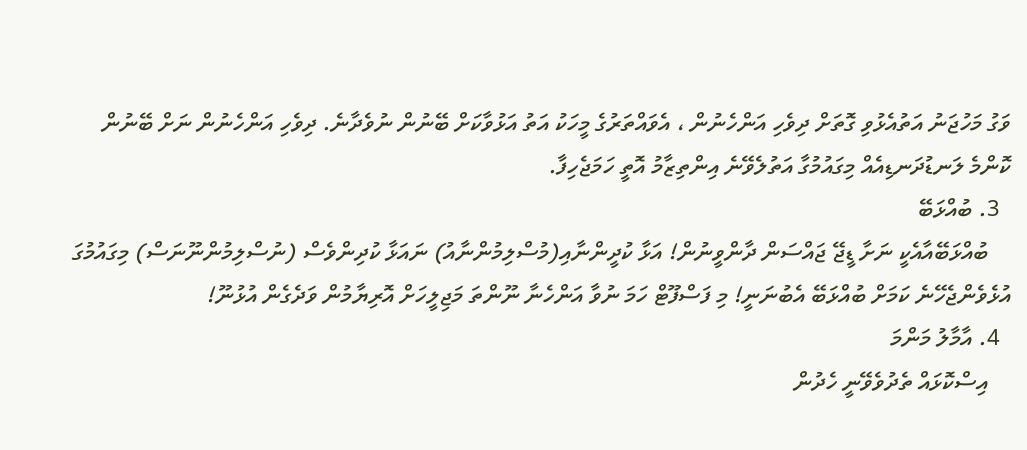ވަގު މަހުޖަނު އަތުއެޅުވި ގޮތަށް ދިވެހި އަންހެނުން ، އެވައްތަރުގެ މީހަކު އަތު އަޅުވާކަށް ބޭނުން ނުވެދާނެ. ދިވެހި އަންހެނުން ނަށް ބޭނުން ކޮންމެ ލަނޑުދަނޑިއެއް މިގައުމުގާ އަތުލެވޭނެ އިންތިޒާމު އޮތީ ހަމަޖެހިފާ.
  3. ބުއްޅަބޭ
    ބުއްޅަބޭއާއެކީ ނަށާ ޑީޖޭ ޖައްސަން ދާންވީނުން! އަޅާ ކުދީންނާއި(މުސްލިމުންނާއު) ނައަޅާ ކުދިންވެސް (ނުސްލިމުންނޫނަސް) މިގައުމުގަ އުޅެވެންޖެހޭނެ ކަމަށް ބުއްޅަބޭ އެބުނަނީ! މި ފަސްފޫޓް ހަމަ ނުވާ އަންހެނާ ނޫންތަ މަޖިލީހަށް އޮރިޔާމުން ވަދެގެން އުޅުނޫ!
  4. އާމާލު މަންމަ
    އިސްކޮޅައް ތެދުވެވޭނީ ހެދުން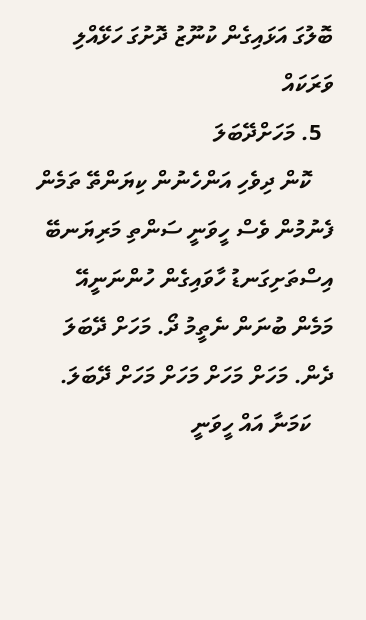ބޮލުގަ އަޅައިގެން ކުނޫޒު ދޮށުގަ ހަޅޭއްލި ވަރަކައް
  5. މަހަށްދޭބަލަ
    ކޮން ދިވެހި އަންހެނުން ކިޔަންތޭ ތަމެން ފެނުމުން ވެސް ހީވަނީ ސަންތި މަރިޔަނބޭ އިސްތަށިގަނޑު ހާވައިގެން ހުންނަނީއޭ މަމެން ބުނަން ނެތީމު ދޯ. މަހަށް ދޭބަލަ ދެން. މަހަށް މަހަށް މަހަށް މަހަށް ދޭބަލަ.
    ކަމަނާ އައް ހީވަނީ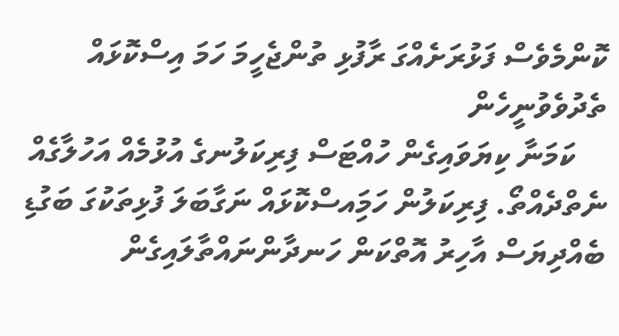ކޮންމެވެސް ފަޅުރަށެއްގަ ރާފުޅި ތުންޖެހީމަ ހަމަ އިސްކޮޅައް ތެދުވެވުނީހެން
    ކަމަނާ ކިޔަވައިގެން ހުއްޓަސް ފިރިކަލުނގެ އުޅުމެއް އަހުލާގެއް ނެތްދެއްތޯ. ފިރިކަލުން ހަމަިއސްކޮޅައް ނަގާބަލަ ފުޅިތަކުގަ ބަގުޑި ބެއްދިޔަސް އާހިރު އޮތްކަން ހަނދާންނައްތާލައިގެން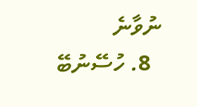ނުވާނެ
  8. ހުސޭނުބޭ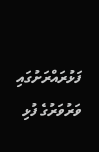ފަޅުރައްރަށުގައި ވަރުވަރުގެ ފުޅި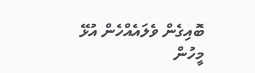ބޮއިގެން ވެލައެއްހެން އުޅޭ މީހުން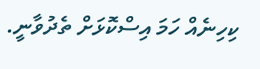ކިހިނެއް ހަމަ އިސްކޮޅަށް ތެދުވާނީ.